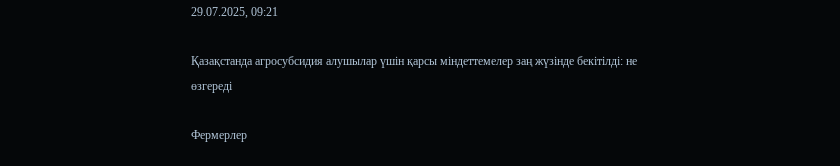29.07.2025, 09:21

Қазақстанда агросубсидия алушылар үшін қарсы міндеттемелер заң жүзінде бекітілді: не өзгереді

Фермерлер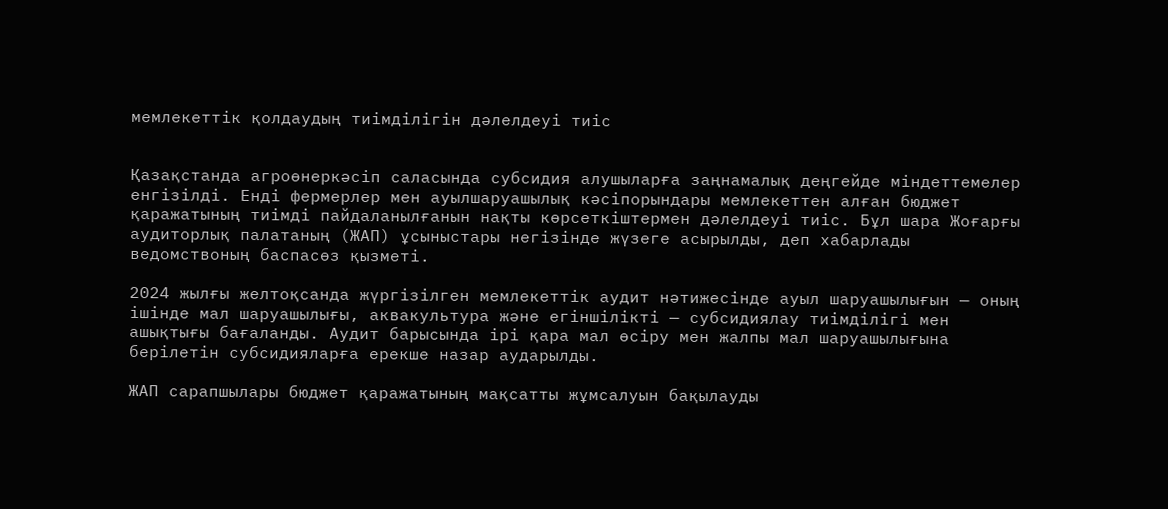мемлекеттік қолдаудың тиімділігін дәлелдеуі тиіс


Қазақстанда агроөнеркәсіп саласында субсидия алушыларға заңнамалық деңгейде міндеттемелер енгізілді. Енді фермерлер мен ауылшаруашылық кәсіпорындары мемлекеттен алған бюджет қаражатының тиімді пайдаланылғанын нақты көрсеткіштермен дәлелдеуі тиіс. Бұл шара Жоғарғы аудиторлық палатаның (ЖАП) ұсыныстары негізінде жүзеге асырылды, деп хабарлады ведомствоның баспасөз қызметі.

2024 жылғы желтоқсанда жүргізілген мемлекеттік аудит нәтижесінде ауыл шаруашылығын — оның ішінде мал шаруашылығы, аквакультура және егіншілікті — субсидиялау тиімділігі мен ашықтығы бағаланды. Аудит барысында ірі қара мал өсіру мен жалпы мал шаруашылығына берілетін субсидияларға ерекше назар аударылды.

ЖАП сарапшылары бюджет қаражатының мақсатты жұмсалуын бақылауды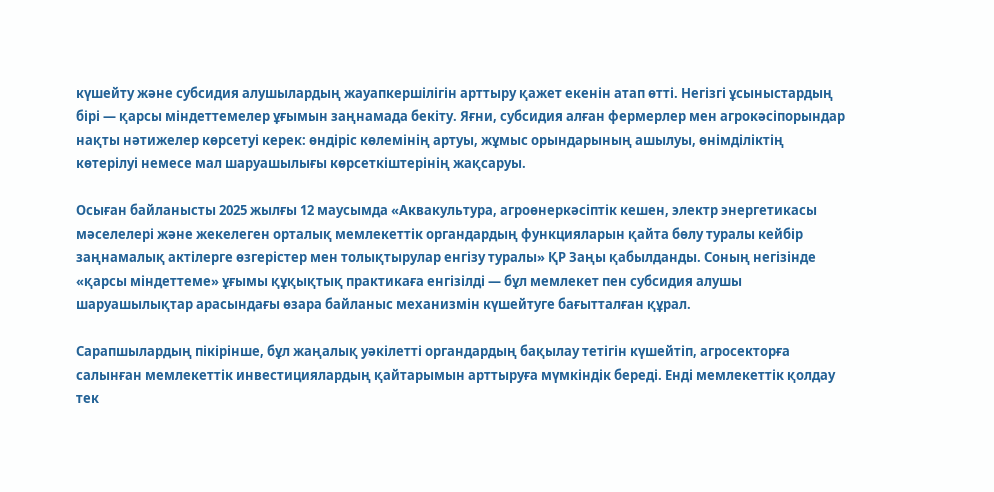күшейту және субсидия алушылардың жауапкершілігін арттыру қажет екенін атап өтті. Негізгі ұсыныстардың бірі — қарсы міндеттемелер ұғымын заңнамада бекіту. Яғни, субсидия алған фермерлер мен агрокәсіпорындар нақты нәтижелер көрсетуі керек: өндіріс көлемінің артуы, жұмыс орындарының ашылуы, өнімділіктің көтерілуі немесе мал шаруашылығы көрсеткіштерінің жақсаруы.

Осыған байланысты 2025 жылғы 12 маусымда «Аквакультура, агроөнеркәсіптік кешен, электр энергетикасы мәселелері және жекелеген орталық мемлекеттік органдардың функцияларын қайта бөлу туралы кейбір заңнамалық актілерге өзгерістер мен толықтырулар енгізу туралы» ҚР Заңы қабылданды. Соның негізінде «қарсы міндеттеме» ұғымы құқықтық практикаға енгізілді — бұл мемлекет пен субсидия алушы шаруашылықтар арасындағы өзара байланыс механизмін күшейтуге бағытталған құрал.

Сарапшылардың пікірінше, бұл жаңалық уәкілетті органдардың бақылау тетігін күшейтіп, агросекторға салынған мемлекеттік инвестициялардың қайтарымын арттыруға мүмкіндік береді. Енді мемлекеттік қолдау тек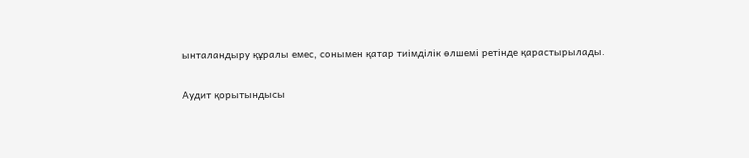ынталандыру құралы емес, сонымен қатар тиімділік өлшемі ретінде қарастырылады.

Аудит қорытындысы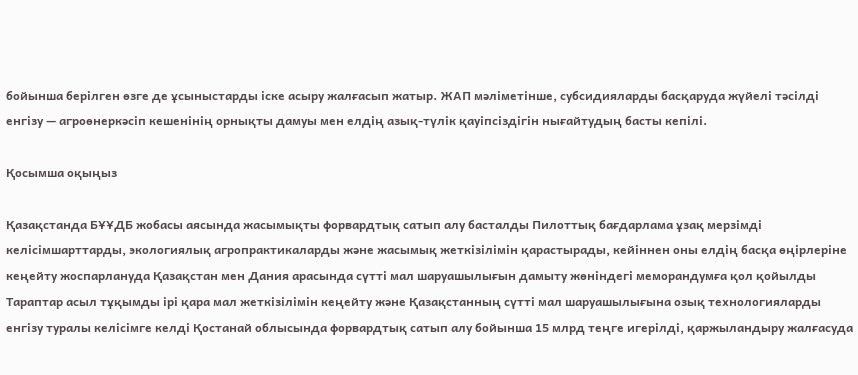бойынша берілген өзге де ұсыныстарды іске асыру жалғасып жатыр. ЖАП мәліметінше, субсидияларды басқаруда жүйелі тәсілді енгізу — агроөнеркәсіп кешенінің орнықты дамуы мен елдің азық-түлік қауіпсіздігін нығайтудың басты кепілі.

Қосымша оқыңыз

Қазақстанда БҰҰДБ жобасы аясында жасымықты форвардтық сатып алу басталды Пилоттық бағдарлама ұзақ мерзімді келісімшарттарды, экологиялық агропрактикаларды және жасымық жеткізілімін қарастырады, кейіннен оны елдің басқа өңірлеріне кеңейту жоспарлануда Қазақстан мен Дания арасында сүтті мал шаруашылығын дамыту жөніндегі меморандумға қол қойылды Тараптар асыл тұқымды ірі қара мал жеткізілімін кеңейту және Қазақстанның сүтті мал шаруашылығына озық технологияларды енгізу туралы келісімге келді Қостанай облысында форвардтық сатып алу бойынша 15 млрд теңге игерілді, қаржыландыру жалғасуда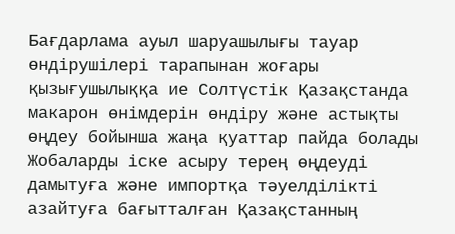Бағдарлама ауыл шаруашылығы тауар өндірушілері тарапынан жоғары қызығушылыққа ие Солтүстік Қазақстанда макарон өнімдерін өндіру және астықты өңдеу бойынша жаңа қуаттар пайда болады Жобаларды іске асыру терең өңдеуді дамытуға және импортқа тәуелділікті азайтуға бағытталған Қазақстанның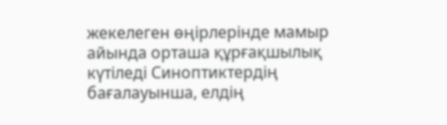жекелеген өңірлерінде мамыр айында орташа құрғақшылық күтіледі Синоптиктердің бағалауынша, елдің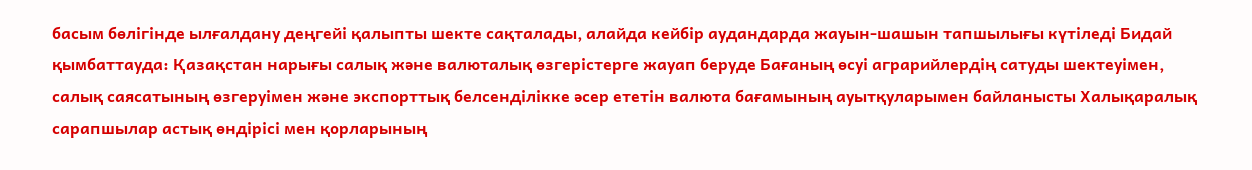басым бөлігінде ылғалдану деңгейі қалыпты шекте сақталады, алайда кейбір аудандарда жауын-шашын тапшылығы күтіледі Бидай қымбаттауда: Қазақстан нарығы салық және валюталық өзгерістерге жауап беруде Бағаның өсуі аграрийлердің сатуды шектеуімен, салық саясатының өзгеруімен және экспорттық белсенділікке әсер ететін валюта бағамының ауытқуларымен байланысты Халықаралық сарапшылар астық өндірісі мен қорларының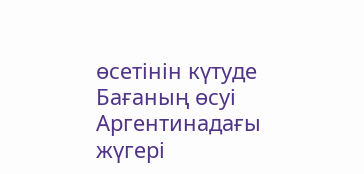өсетінін күтуде Бағаның өсуі Аргентинадағы жүгері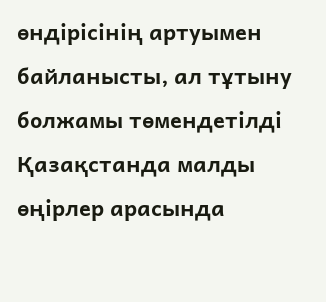өндірісінің артуымен байланысты, ал тұтыну болжамы төмендетілді Қазақстанда малды өңірлер арасында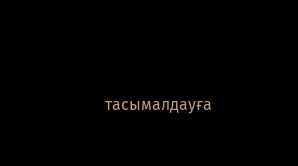тасымалдауға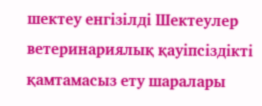шектеу енгізілді Шектеулер ветеринариялық қауіпсіздікті қамтамасыз ету шаралары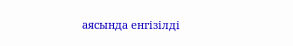аясында енгізілді